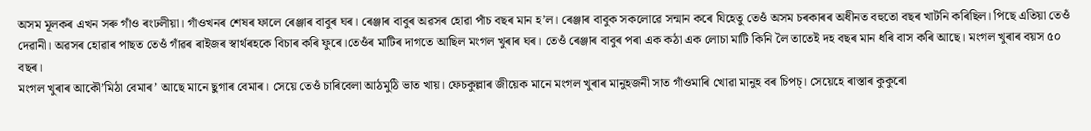অসম মূলকৰ এখন সৰু গাঁও ৰংঢলীয়া। গাঁওখনৰ শেষৰ ফালে ৰেঞ্জাৰ বাবুৰ ঘৰ। ৰেঞ্জাৰ বাবুৰ অৱসৰ হোৱা পাঁচ বছৰ মান হ’ল। ৰেঞ্জাৰ বাবুক সকলোৱে সন্মান কৰে যিহেতু তেওঁ অসম চৰকাৰৰ অধীনত বহুতো বছৰ খাটনি কৰিছিল। পিছে এতিয়া তেওঁ দেৱানী। অৱসৰ হোৱাৰ পাছত তেওঁ গাঁৱৰ ৰাইজৰ স্বাৰ্থৰহকে বিচাৰ কৰি ফুৰে।তেওঁৰ মাটিৰ দাগতে আছিল মংগল খুৰাৰ ঘৰ। তেওঁ ৰেঞ্জাৰ বাবুৰ পৰা এক কঠা এক লোচা মাটি কিনি লৈ তাতেই দহ বছৰ মান ধৰি বাস কৰি আছে। মংগল খুৰাৰ বয়স ৫০ বছৰ।
মংগল খুৰাৰ আকৌ’মিঠা বেমাৰ’ আছে মানে ছুগাৰ বেমাৰ। সেয়ে তেওঁ চাৰিবেলা আঠমুঠি ভাত খায়। ফেচকুল্লাৰ জীয়েক মানে মংগল খুৰাৰ মানুহজনী সাত গাঁওমাৰি খোৱা মানুহ বৰ চিপচ্। সেয়েহে ৰাস্তাৰ কুকুৰো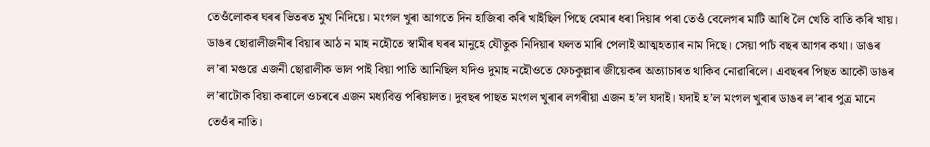তেওঁলোকৰ ঘৰৰ ভিতৰত মুখ নিদিয়ে। মংগল খুৰা আগতে দিন হাজিৰা কৰি খাইছিল পিছে বেমাৰ ধৰা দিয়াৰ পৰা তেওঁ বেলেগৰ মাটি আধি লৈ খেতি বাতি কৰি খায়। ডাঙৰ ছোৱালীজনীৰ বিয়াৰ আঠ ন মাহ নহৌতে স্বামীৰ ঘৰৰ মানুহে যৌতুক নিদিয়াৰ ফলত মাৰি পেলাই আত্মহত্যাৰ নাম দিছে। সেয়া পাচঁ বছৰ আগৰ কথা। ডাঙৰ ল’ৰা মগুৱে এজনী ছোৱালীক ভাল পাই বিয়া পাতি আনিছিল যদিও দুমাহ নহৌওতে ফেচকুল্লাৰ জীয়েকৰ অত্যাচাৰত থাকিব নোৱাৰিলে। এবছৰৰ পিছত আকৌ ডাঙৰ ল’ৰাটোক বিয়া কৰালে ওচৰৰে এজন মধ্যবিত্ত পৰিয়ালত। দুবছৰ পাছত মংগল খুৰাৰ লগৰীয়া এজন হ’ল যদাই। যদাই হ’ল মংগল খুৰাৰ ডাঙৰ ল’ৰাৰ পুত্ৰ মানে তেওঁৰ নাতি।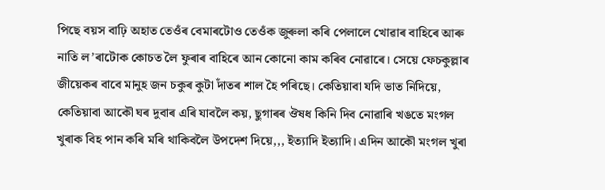পিছে বয়স বাঢ়ি অহাত তেওঁৰ বেমাৰটোও তেওঁক জুৰুলা কৰি পেলালে খোৱাৰ বাহিৰে আৰু নাতি ল’ৰাটোক কোচত লৈ ফুৰাৰ বাহিৰে আন কোনো কাম কৰিব নোৱাৰে। সেয়ে ফেচকুল্লাৰ জীয়েকৰ বাবে মানুহ জন চকুৰ কুটা দাঁতৰ শাল হৈ পৰিছে। কেতিয়াবা যদি ভাত নিদিয়ে, কেতিয়াবা আকৌ ঘৰ দুবাৰ এৰি যাবলৈ কয়, ছুগাৰৰ ঔষধ কিনি দিব নোৱাৰি খঙতে মংগল খুৰাক বিহ পান কৰি মৰি থাকিবলৈ উপদেশ দিয়ে,,, ইত্যাদি ইত্যাদি। এদিন আকৌ মংগল খুৰা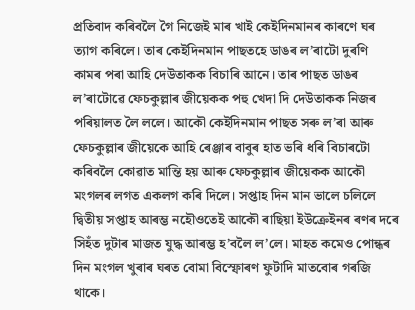প্ৰতিবাদ কৰিবলৈ গৈ নিজেই মাৰ খাই কেইদিনমানৰ কাৰণে ঘৰ ত্যাগ কৰিলে। তাৰ কেইদিনমান পাছতহে ডাঙৰ ল’ৰাটো দুৰণি কামৰ পৰা আহি দেউতাকক বিচাৰি আনে। তাৰ পাছত ডাঙৰ ল’ৰাটোৱে ফেচকুল্লাৰ জীয়েকক পহু খেদা দি দেউতাকক নিজৰ পৰিয়ালত লৈ ললে। আকৌ কেইদিনমান পাছত সৰু ল’ৰা আৰু ফেচকুল্লাৰ জীয়েকে আহি ৰেঞ্জাৰ বাবুৰ হাত ভৰি ধৰি বিচাৰটো কৰিবলৈ কোৱাত মান্তি হয় আৰু ফেচকুল্লাৰ জীয়েকক আকৌ মংগলৰ লগত একলগ কৰি দিলে। সপ্তাহ দিন মান ভালে চলিলে দ্বিতীয় সপ্তাহ আৰম্ভ নহৌওতেই আকৌ ৰাছিয়া ইউক্ৰেইনৰ ৰণৰ দৰে সিহঁত দুটাৰ মাজত যুদ্ধ আৰম্ভ হ’বলৈ ল’লে। মাহত কমেও পোন্ধৰ দিন মংগল খুৰাৰ ঘৰত বোমা বিস্ফোৰণ ফুটাদি মাতবোৰ গৰজি থাকে।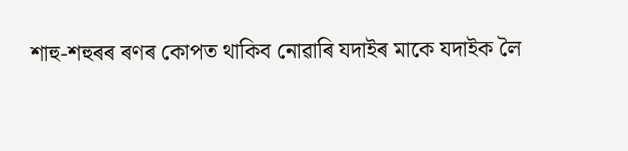শাহু-শহুৰৰ ৰণৰ কোপত থাকিব নোৱাৰি যদাইৰ মাকে যদাইক লৈ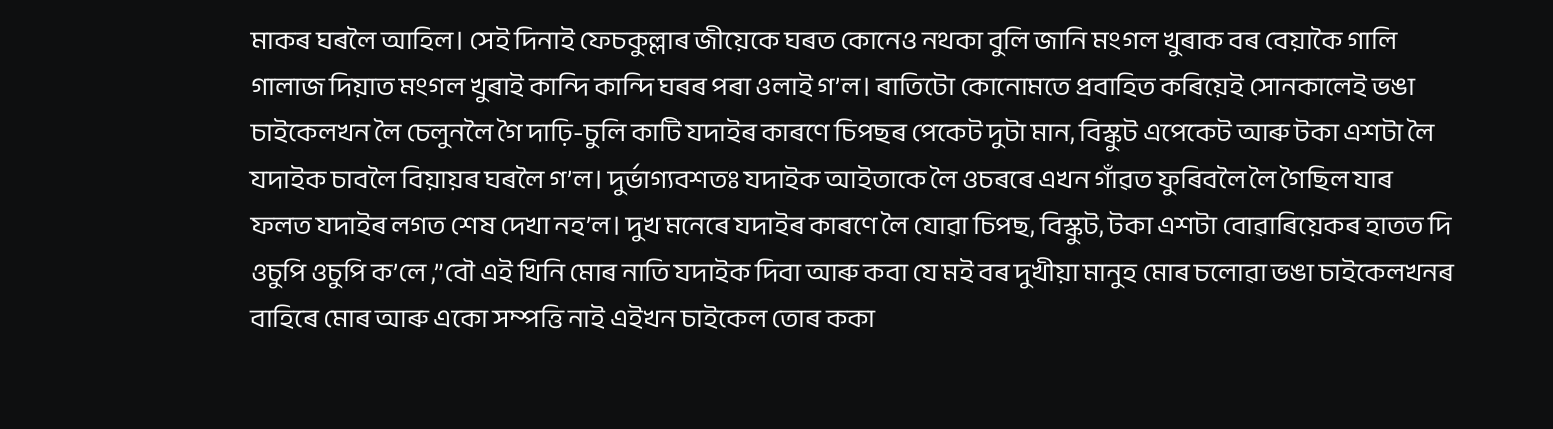মাকৰ ঘৰলৈ আহিল। সেই দিনাই ফেচকুল্লাৰ জীয়েকে ঘৰত কোনেও নথকা বুলি জানি মংগল খুৰাক বৰ বেয়াকৈ গালি গালাজ দিয়াত মংগল খুৰাই কান্দি কান্দি ঘৰৰ পৰা ওলাই গ’ল। ৰাতিটো কোনোমতে প্ৰবাহিত কৰিয়েই সোনকালেই ভঙা চাইকেলখন লৈ চেলুনলৈ গৈ দাঢ়ি-চুলি কাটি যদাইৰ কাৰণে চিপছৰ পেকেট দুটা মান, বিস্কুট এপেকেট আৰু টকা এশটা লৈ যদাইক চাবলৈ বিয়ায়ৰ ঘৰলৈ গ’ল। দুৰ্ভাগ্যবশতঃ যদাইক আইতাকে লৈ ওচৰৰে এখন গাঁৱত ফুৰিবলৈ লৈ গৈছিল যাৰ ফলত যদাইৰ লগত শেষ দেখা নহ’ল। দুখ মনেৰে যদাইৰ কাৰণে লৈ যোৱা চিপছ, বিস্কুট, টকা এশটা বোৱাৰিয়েকৰ হাতত দি ওচুপি ওচুপি ক’লে ,”বৌ এই খিনি মোৰ নাতি যদাইক দিবা আৰু কবা যে মই বৰ দুখীয়া মানুহ মোৰ চলোৱা ভঙা চাইকেলখনৰ বাহিৰে মোৰ আৰু একো সম্পত্তি নাই এইখন চাইকেল তোৰ ককা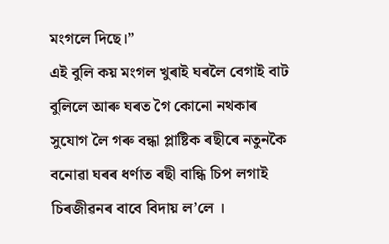মংগলে দিছে।”
এই বুলি কয় মংগল খুৰাই ঘৰলৈ বেগাই বাট বুলিলে আৰু ঘৰত গৈ কোনো নথকাৰ সুযোগ লৈ গৰু বন্ধা প্লাষ্টিক ৰছীৰে নতুনকৈ বনোৱা ঘৰৰ ধৰ্ণাত ৰছী বান্ধি চিপ লগাই চিৰজীৱনৰ বাবে বিদায় ল’লে ।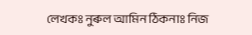লেখকঃ নুৰুল আমিন ঠিকনাঃ নিজ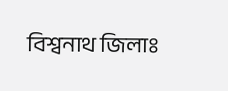বিশ্বনাথ জিলাঃ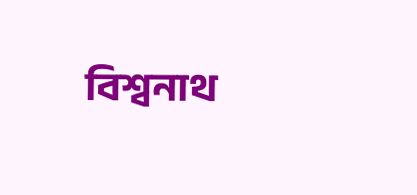বিশ্বনাথ